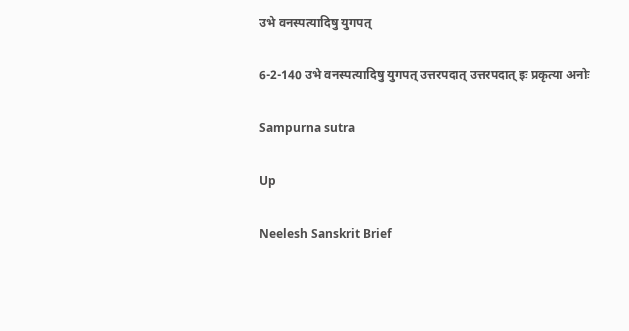उभे वनस्पत्यादिषु युगपत्

6-2-140 उभे वनस्पत्यादिषु युगपत् उत्तरपदात् उत्तरपदात् इः प्रकृत्या अनोः

Sampurna sutra

Up

Neelesh Sanskrit Brief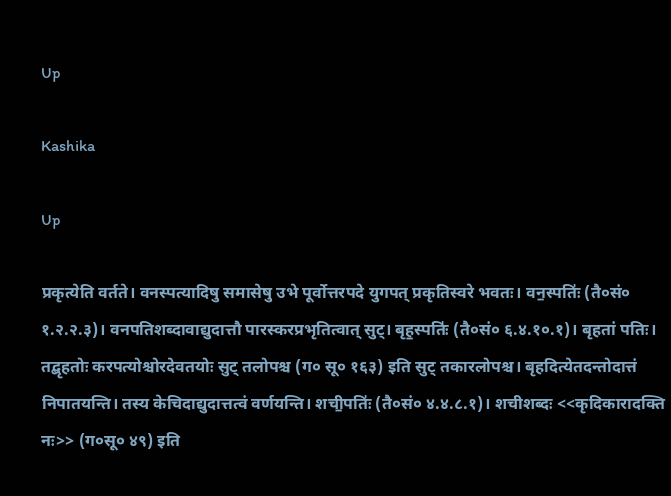Up

Kashika

Up

प्रकृत्येति वर्तते। वनस्पत्यादिषु समासेषु उभे पूर्वोत्तरपदे युगपत् प्रकृतिस्वरे भवतः। वन॒स्पतिः॑ (तै०सं० १.२.२.३)। वनपतिशब्दावाद्युदात्तौ पारस्करप्रभृतित्वात् सुट्। बृह॒स्पतिः॑ (तै०सं० ६.४.१०.१)। बृहतां पतिः। तद्बृहतोः करपत्योश्चोरदेवतयोः सुट् तलोपश्च (ग० सू० १६३) इति सुट् तकारलोपश्च। बृहदित्येतदन्तोदात्तं निपातयन्ति। तस्य केचिदाद्युदात्तत्वं वर्णयन्ति। शची॒पतिः॑ (तै०सं० ४.४.८.१)। शचीशब्दः <<कृदिकारादक्ति नः>> (ग०सू० ४९) इति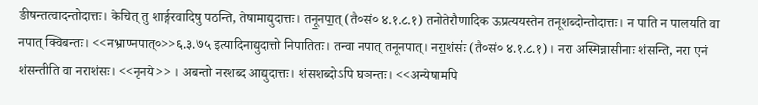ङीषन्तत्वादन्तोदात्तः। केचित् तु शार्ङ्गरवादिषु पठन्ति, तेषामाद्युदात्तः। तनू॒नपा॒त् (तै०सं० ४.१.८.१) तनोतेरौणादिक ऊप्रत्ययस्तेन तनूशब्दोन्तोदात्तः। न पाति न पालयति वा नपात् क्विबन्तः। <<नभ्राण्नपात्०>>६.३.७५ इत्यादिनाद्युदात्तो निपातितः। तन्वा नपात् तनूनपात्। नरा॒शंसः॑ (तै०सं० ४.१.८.१)। नरा अस्मिन्नासीनाः शंसन्ति, नरा एनं शंसन्तीति वा नराशंसः। <<नृनये>> । अबन्तो नरशब्द आद्युदात्तः। शंसशब्दोऽपि घञन्तः। <<अन्येषामपि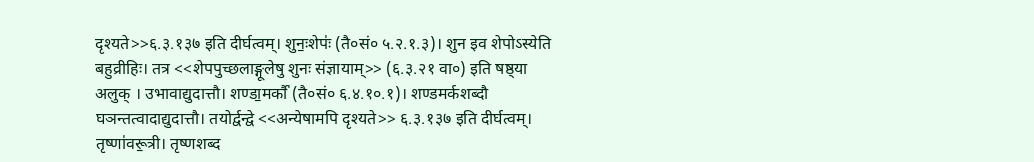दृश्यते>>६.३.१३७ इति दीर्घत्वम्। शुनः॒शेपः॑ (तै०सं० ५.२.१.३)। शुन इव शेपोऽस्येति बहुव्रीहिः। तत्र <<शेपपुच्छलाङ्गूलेषु शुनः संज्ञायाम्>> (६.३.२१ वा०) इति षष्ठ्या अलुक् । उभावाद्युदात्तौ। शण्डा॒मर्कौ॑ (तै०सं० ६.४.१०.१)। शण्डमर्कशब्दौ घञन्तत्वादाद्युदात्तौ। तयोर्द्वन्द्वे <<अन्येषामपि दृश्यते>> ६.३.१३७ इति दीर्घत्वम्। तृष्णा॑वरू॒त्री। तृष्णशब्द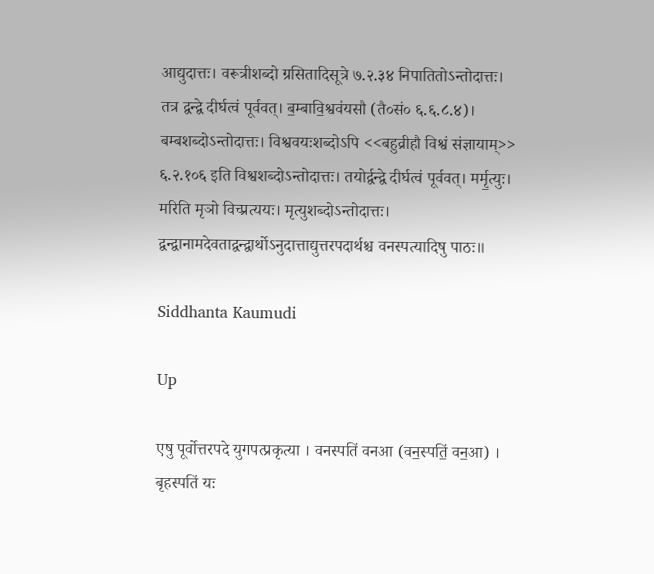आद्युदात्तः। वरूत्रीशब्दो ग्रसितादिसूत्रे ७.२.३४ निपातितोऽन्तोदात्तः। तत्र द्वन्द्वे दीर्घत्वं पूर्ववत्। ब॒म्बावि॒श्वव॑यसौ (तै०सं० ६.६.८.४)। बम्बशब्दोऽन्तोदात्तः। विश्ववयःशब्दोऽपि <<बहुव्रीहौ विश्वं संज्ञायाम्>> ६.२.१०६ इति विश्वशब्दोऽन्तोदात्तः। तयोर्द्वन्द्वे दीर्घत्वं पूर्ववत्। मर्मृ॒त्युः। मरिति मृञो विच्प्रत्ययः। मृत्युशब्दोऽन्तोदात्तः। द्वन्द्वानामदेवताद्वन्द्वार्थोऽनुदात्ताद्युत्तरपदार्थश्च वनस्पत्यादिषु पाठः॥

Siddhanta Kaumudi

Up

एषु पूर्वोत्तरपदे युगपत्प्रकृत्या । वनस्पतिं वनआ (वन॒स्पतिं॒ वन॒आ) । बृहस्पतिं यः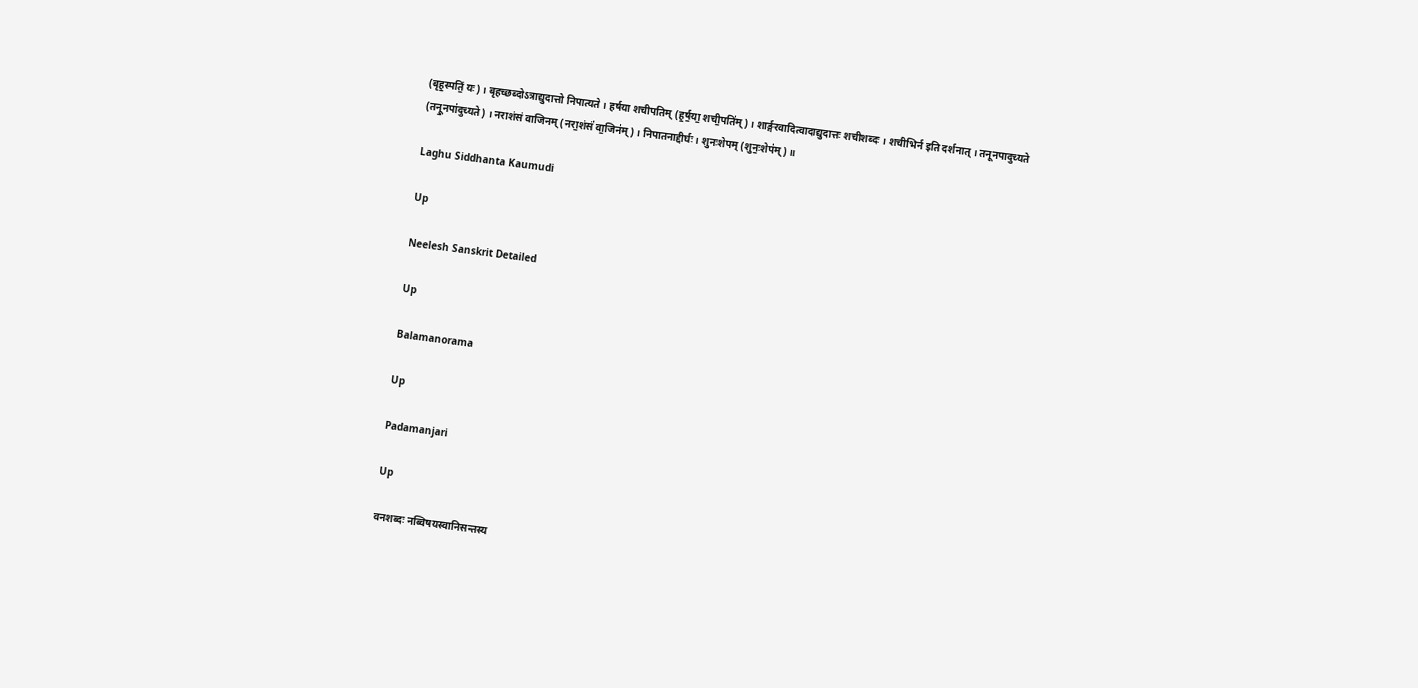(बृह॒स्पतिं॒ यः) । बृहच्छब्दोऽत्राद्युदात्तो निपात्यते । हर्षया शचीपतिम् (ह॒र्ष॒या॒ शची॒पति॑म्) । शार्ङ्गरवादित्वादाद्युदात्तः शचीशब्दः । शचीभिर्न इति दर्शनात् । तनूनपादुच्यते (तनू॒नपा॑दुच्यते) । नराशंसं वाजिनम् (नरा॒शंसं॑ वा॒जिन॑म्) । निपातनाद्दीर्घः । शुनःशेपम् (शुनः॒शेप॑म्) ॥

Laghu Siddhanta Kaumudi

Up

Neelesh Sanskrit Detailed

Up

Balamanorama

Up

Padamanjari

Up

वनशब्दः नब्विषयस्वानिसन्तस्य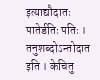इत्याद्यौदातः पातेर्डतिः पतिः । तनुशब्दोऽन्तोदात इति । केचितु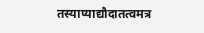तस्याप्याद्यौदातत्वमत्र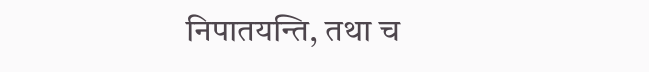निपातयन्ति, तथा च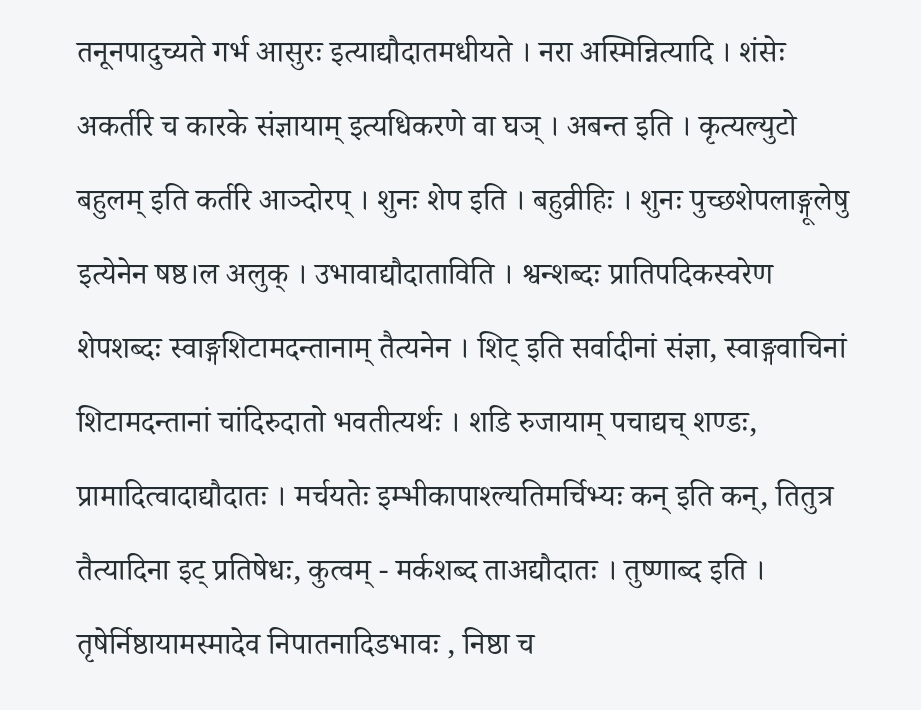तनूनपादुच्यते गर्भ आसुरः इत्याद्यौदातमधीयते । नरा अस्मिन्नित्यादि । शंसेः अकर्तरि च कारके संज्ञायाम् इत्यधिकरणे वा घञ् । अबन्त इति । कृत्यल्युटो बहुलम् इति कर्तरि आञ्दोरप् । शुनः शेप इति । बहुव्रीहिः । शुनः पुच्छशेपलाङ्गूलेषु इत्येनेन षष्ठ।ल अलुक् । उभावाद्यौदाताविति । श्वन्शब्दः प्रातिपदिकस्वरेण शेपशब्दः स्वाङ्गशिटामदन्तानाम् तैत्यनेन । शिट् इति सर्वादीनां संज्ञा, स्वाङ्गवाचिनां शिटामदन्तानां चांदिरुदातो भवतीत्यर्थः । शडि रुजायाम् पचाद्यच् शण्डः, प्रामादित्वादाद्यौदातः । मर्चयतेः इम्भीकापाश्ल्यतिमर्चिभ्यः कन् इति कन्, तितुत्र तैत्यादिना इट् प्रतिषेधः, कुत्वम् - मर्कशब्द ताअद्यौदातः । तुष्णाब्द इति । तृषेर्निष्ठायामस्मादेव निपातनादिडभावः , निष्ठा च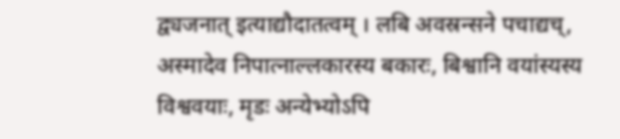द्व्यजनात् इत्याद्यौदातत्वम् । लबि अवस्रन्सने पचाद्यच्, अस्मादेव निपात्नाल्लकारस्य बकारः, बिश्वानि वयांस्यस्य विश्ववयाः, मृडः अन्येभ्योऽपि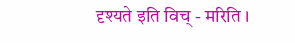दृश्यते इति विच् - मरिति ।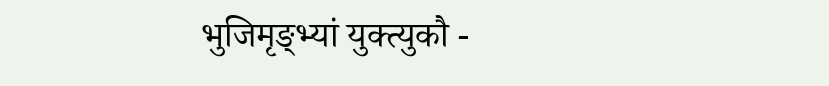भुजिमृङ्भ्यां युक्त्युकौ -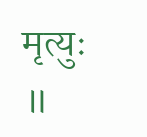मृत्युः ॥